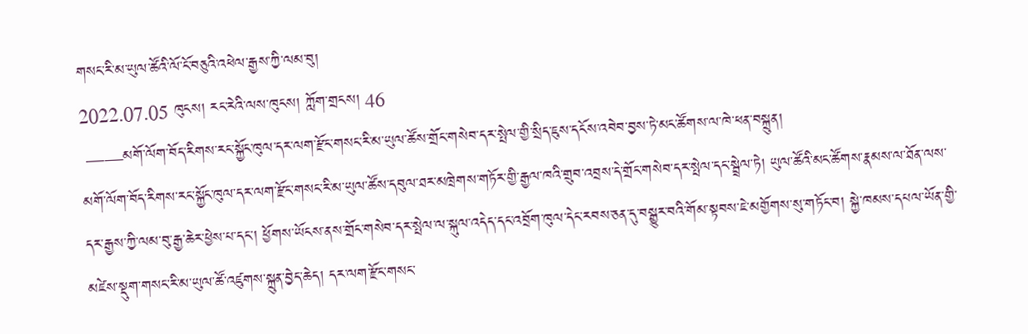གསང་རི་མ་ཡུལ་ཚོའི་ལོ་ངོ་བཅུའི་འཕེལ་རྒྱས་ཀྱི་ལམ་བུ།
2022.07.05 ཁུངས། རང་རེའི་ལས་ཁུངས། ཀློག་གྲངས། 46
 ——མགོ་ལོག་བོད་རིགས་རང་སྐྱོང་ཁུལ་དར་ལག་རྫོང་གསང་རི་མ་ཡུལ་ཚོས་གྲོང་གསེབ་དར་སྤེལ་གྱི་སྲིད་ཇུས་དངོས་འབེབ་བྱས་ཏེ་མང་ཚོགས་ལ་ཁེ་ཕན་བསྐྲུན།
མགོ་ལོག་བོད་རིགས་རང་སྐྱོང་ཁུལ་དར་ལག་རྫོང་གསང་རི་མ་ཡུལ་ཚོས་དབུལ་ཐར་མཁྲེགས་གཏོར་གྱི་རྒྱལ་ཁའི་གྲུབ་འབྲས་དེ་གྲོང་གསེབ་དར་སྤེལ་དང་སྦྲེལ་ཏེ། ཡུལ་ཚོའི་མང་ཚོགས་རྣམས་ལ་ཐོན་ལས་དར་རྒྱས་ཀྱི་ལམ་བུ་རྒྱ་ཆེར་ཕྱེས་པ་དང་། ཕྱོགས་ཡོངས་ནས་གྲོང་གསེབ་དར་སྤེལ་ལ་སྐུལ་འདེད་དང་འབྲོག་ཁུལ་དེང་རབས་ཅན་དུ་བསྒྱུར་བའི་གོམ་སྟབས་ཇེ་མགྱོགས་སུ་གཏོང་བ། སྐྱེ་ཁམས་དཔལ་ཡོན་གྱི་མཛེས་སྡུག་གསང་རི་མ་ཡུལ་ཚོ་འཛུགས་སྐྲུན་བྱེད་ཆེད། དར་ལག་རྫོང་གསང་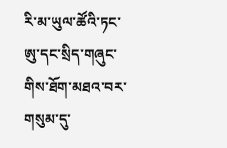རི་མ་ཡུལ་ཚོའི་ཏང་ཨུ་དང་སྲིད་གཞུང་གིས་ཐོག་མཐའ་བར་གསུམ་དུ་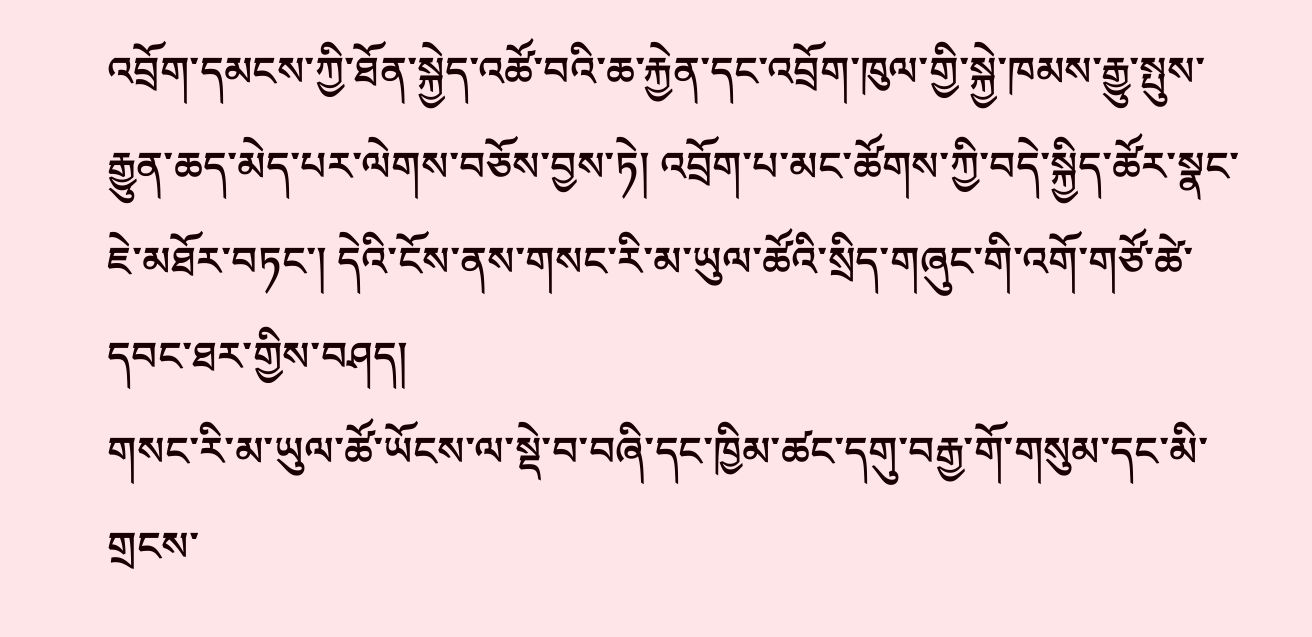འབྲོག་དམངས་ཀྱི་ཐོན་སྐྱེད་འཚོ་བའི་ཆ་རྐྱེན་དང་འབྲོག་ཁུལ་གྱི་སྐྱེ་ཁམས་རྒྱུ་སྤུས་རྒྱུན་ཆད་མེད་པར་ལེགས་བཅོས་བྱས་ཏེ། འབྲོག་པ་མང་ཚོགས་ཀྱི་བདེ་སྐྱིད་ཚོར་སྣང་ཇེ་མཐོར་བཏང་། དེའི་ངོས་ནས་གསང་རི་མ་ཡུལ་ཚོའི་སྲིད་གཞུང་གི་འགོ་གཙོ་ཚེ་དབང་ཐར་གྱིས་བཤད།
གསང་རི་མ་ཡུལ་ཚོ་ཡོངས་ལ་སྡེ་བ་བཞི་དང་ཁྱིམ་ཚང་དགུ་བརྒྱ་གོ་གསུམ་དང་མི་གྲངས་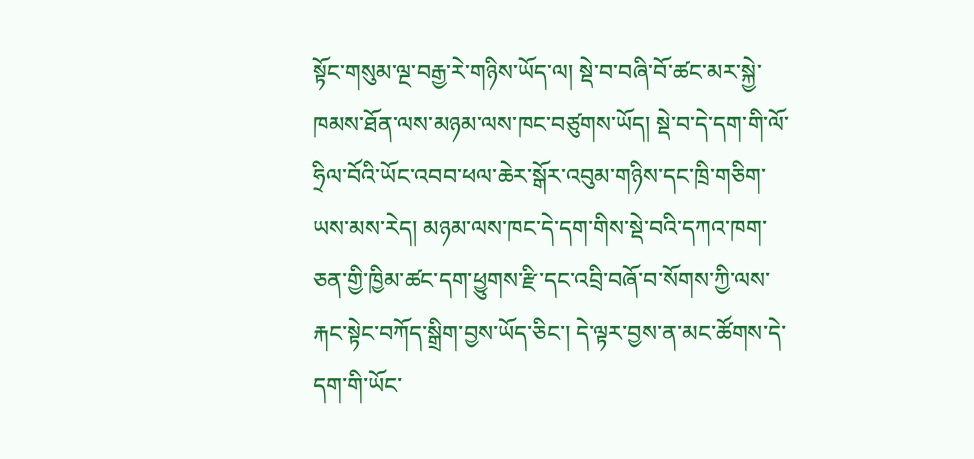སྟོང་གསུམ་ལྔ་བརྒྱ་རེ་གཉིས་ཡོད་ལ། སྡེ་བ་བཞི་བོ་ཚང་མར་སྐྱེ་ཁམས་ཐོན་ལས་མཉམ་ལས་ཁང་བཙུགས་ཡོད། སྡེ་བ་དེ་དག་གི་ལོ་ཧྲིལ་བོའི་ཡོང་འབབ་ཕལ་ཆེར་སྒོར་འབུམ་གཉིས་དང་ཁྲི་གཅིག་ཡས་མས་རེད། མཉམ་ལས་ཁང་དེ་དག་གིས་སྡེ་བའི་དཀའ་ཁག་ཅན་གྱི་ཁྱིམ་ཚང་དག་ཕྱུགས་རྫི་དང་འབྲི་བཞོ་བ་སོགས་ཀྱི་ལས་རྐང་སྟེང་བཀོད་སྒྲིག་བྱས་ཡོད་ཅིང་། དེ་ལྟར་བྱས་ན་མང་ཚོགས་དེ་དག་གི་ཡོང་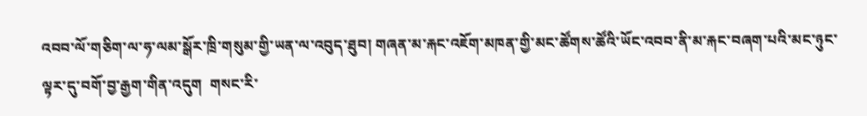འབབ་ལོ་གཅིག་ལ་ཧ་ལམ་སྒོར་ཁྲི་གསུམ་གྱི་ཡན་ལ་འབུད་ཐུབ། གཞན་མ་རྐང་འཇོག་མཁན་གྱི་མང་ཚོགས་ཚོའི་ཡོང་འབབ་ནི་མ་རྐང་བཞག་པའི་མང་ཉུང་ལྟར་དུ་བགོ་བྱ་རྒྱག་གིན་འདུག  གསང་རི་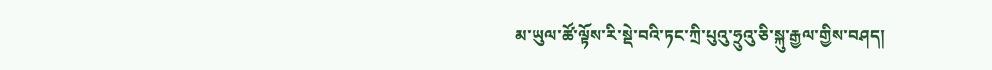མ་ཡུལ་ཚོ་ལྟོས་རི་སྡེ་བའི་ཏང་ཀྲི་པུའུ་ཧྲུའུ་ཅི་སྐུ་རྒྱལ་གྱིས་བཤད།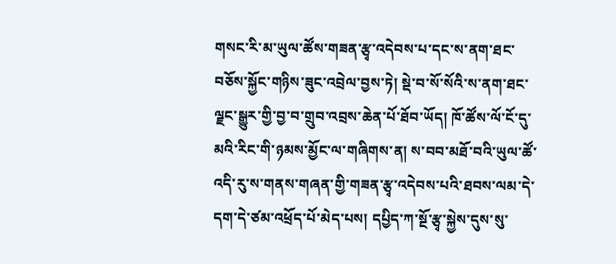གསང་རི་མ་ཡུལ་ཚོས་གཟན་རྩྭ་འདེབས་པ་དང་ས་ནག་ཐང་བཅོས་སྐྱོང་གཉིས་ཟུང་འབྲེལ་བྱས་ཏེ། སྡེ་བ་སོ་སོའི་ས་ནག་ཐང་ལྗང་སྒྱུར་གྱི་བྱ་བ་གྲུབ་འབྲས་ཆེན་པོ་ཐོབ་ཡོད། ཁོ་ཚོས་ལོ་ངོ་དུ་མའི་རིང་གི་ཉམས་མྱོང་ལ་གཞིགས་ན། ས་བབ་མཐོ་བའི་ཡུལ་ཚོ་འདི་རུ་ས་གནས་གཞན་གྱི་གཟན་རྩྭ་འདེབས་པའི་ཐབས་ལམ་དེ་དག་དེ་ཙམ་འཕྲོད་པོ་མེད་པས། དཔྱིད་ཀ་སྔོ་རྩྭ་སྐྱེས་དུས་སུ་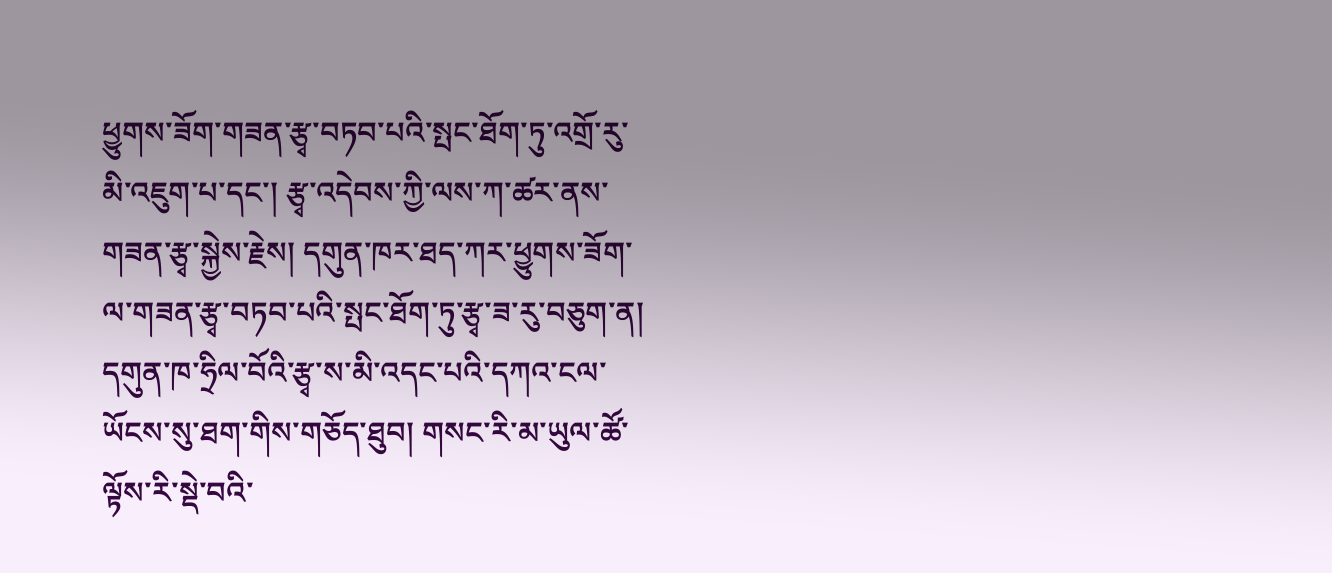ཕྱུགས་ཟོག་གཟན་རྩྭ་བཏབ་པའི་སྤང་ཐོག་ཏུ་འགྲོ་རུ་མི་འཇུག་པ་དང་། རྩྭ་འདེབས་ཀྱི་ལས་ཀ་ཚར་ནས་གཟན་རྩྭ་སྐྱེས་རྗེས། དགུན་ཁར་ཐད་ཀར་ཕྱུགས་ཟོག་ལ་གཟན་རྩྭ་བཏབ་པའི་སྤང་ཐོག་ཏུ་རྩྭ་ཟ་རུ་བཅུག་ན། དགུན་ཁ་ཧྲིལ་བོའི་རྩྭ་ས་མི་འདང་པའི་དཀའ་ངལ་ཡོངས་སུ་ཐག་གིས་གཅོད་ཐུབ། གསང་རི་མ་ཡུལ་ཚོ་ལྟོས་རི་སྡེ་བའི་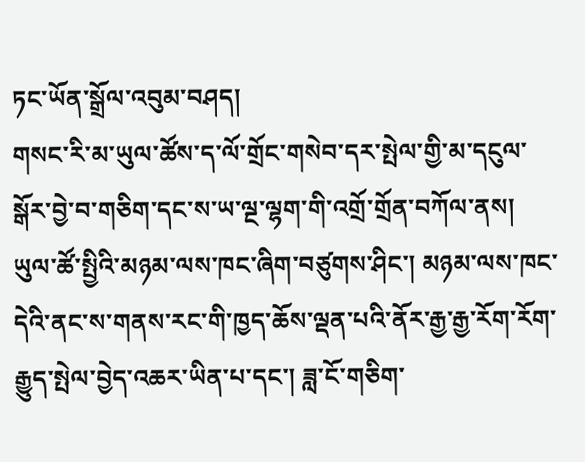ཏང་ཡོན་སྒྲོལ་འབུམ་བཤད།
གསང་རི་མ་ཡུལ་ཚོས་ད་ལོ་གྲོང་གསེབ་དར་སྤེལ་གྱི་མ་དངུལ་སྒོར་བྱེ་བ་གཅིག་དང་ས་ཡ་ལྔ་ལྷག་གི་འགྲོ་གྲོན་བཀོལ་ནས། ཡུལ་ཚོ་སྤྱིའི་མཉམ་ལས་ཁང་ཞིག་བཙུགས་ཤིང་། མཉམ་ལས་ཁང་དེའི་ནང་ས་གནས་རང་གི་ཁྱད་ཆོས་ལྡན་པའི་ནོར་རྒྱ་རྒྱ་རོག་རོག་རྒྱུད་སྤེལ་བྱེད་འཆར་ཡིན་པ་དང་། ཟླ་ངོ་གཅིག་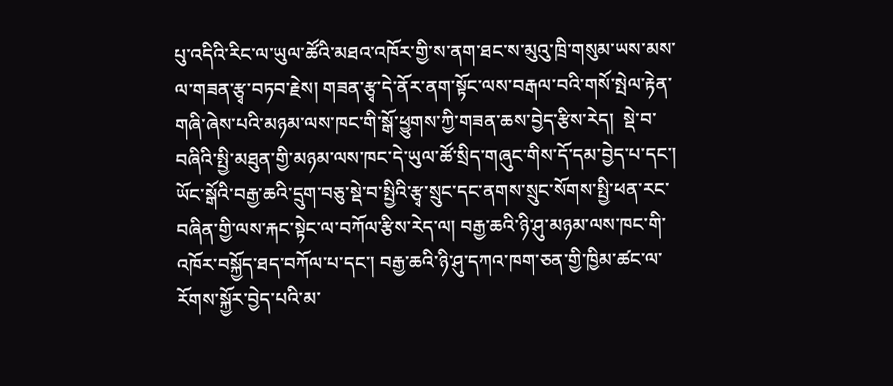པུ་འདིའི་རིང་ལ་ཡུལ་ཚོའི་མཐའ་འཁོར་གྱི་ས་ནག་ཐང་ས་མུའུ་ཁྲི་གསུམ་ཡས་མས་ལ་གཟན་རྩྭ་བཏབ་རྗེས། གཟན་རྩྭ་དེ་ནོར་ནག་སྟོང་ལས་བརྒལ་བའི་གསོ་སྤེལ་རྟེན་གཞི་ཞེས་པའི་མཉམ་ལས་ཁང་གི་སྒོ་ཕྱུགས་ཀྱི་གཟན་ཆས་བྱེད་རྩིས་རེད།  སྡེ་བ་བཞིའི་སྤྱི་མཐུན་གྱི་མཉམ་ལས་ཁང་དེ་ཡུལ་ཚོ་སྲིད་གཞུང་གིས་དོ་དམ་བྱེད་པ་དང་། ཡོང་སྒོའི་བརྒྱ་ཆའི་དྲུག་བཅུ་སྡེ་བ་སྤྱིའི་རྩྭ་སྲུང་དང་ནགས་སྲུང་སོགས་སྤྱི་ཕན་རང་བཞིན་གྱི་ལས་རྐང་སྟེང་ལ་བཀོལ་རྩིས་རེད་ལ། བརྒྱ་ཆའི་ཉི་ཤུ་མཉམ་ལས་ཁང་གི་འཁོར་བསྐྱོད་ཐད་བཀོལ་པ་དང་། བརྒྱ་ཆའི་ཉི་ཤུ་དཀའ་ཁག་ཅན་གྱི་ཁྱིམ་ཚང་ལ་རོགས་སྐྱོར་བྱེད་པའི་མ་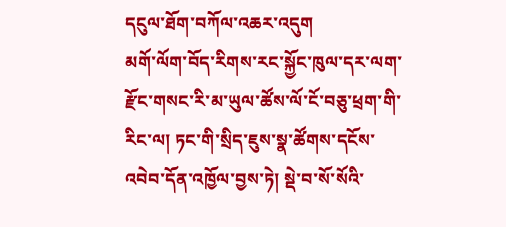དངུལ་ཐོག་བཀོལ་འཆར་འདུག
མགོ་ལོག་བོད་རིགས་རང་སྐྱོང་ཁུལ་དར་ལག་རྫོང་གསང་རི་མ་ཡུལ་ཚོས་ལོ་ངོ་བཅུ་ཕྲག་གི་རིང་ལ། ཏང་གི་སྲིད་ཇུས་སྣ་ཚོགས་དངོས་འབེབ་དོན་འཁྱོལ་བྱས་ཏེ། སྡེ་བ་སོ་སོའི་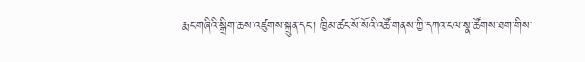རྨང་གཞིའི་སྒྲིག་ཆས་འཛུགས་སྐྲུན་དང་། ཁྱིམ་ཚང་སོ་སོའི་འཚོ་གནས་ཀྱི་དཀའ་ངལ་སྣ་ཚོགས་ཐག་གིས་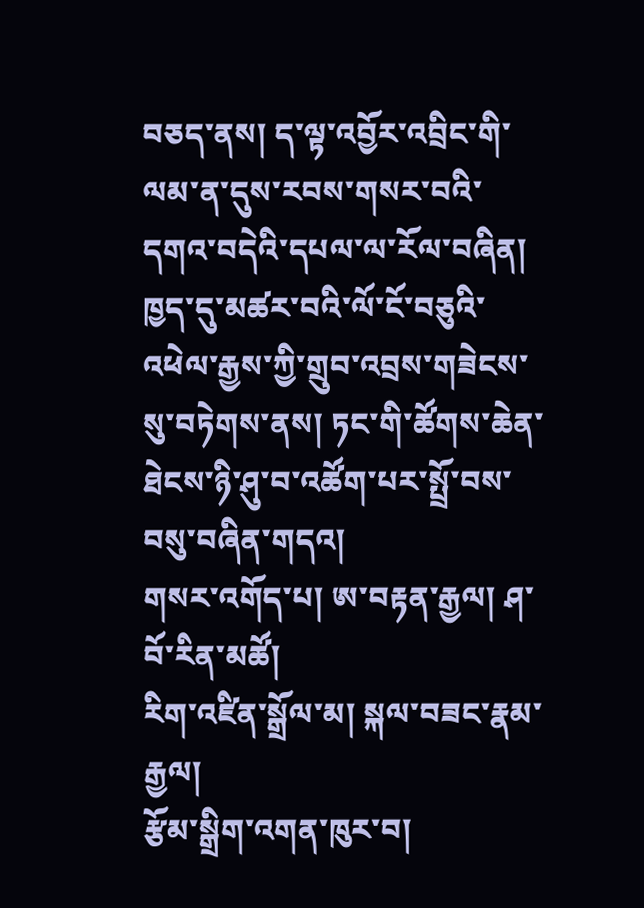བཅད་ནས། ད་ལྟ་འབྱོར་འབྲིང་གི་ལམ་ན་དུས་རབས་གསར་བའི་དགའ་བདེའི་དཔལ་ལ་རོལ་བཞིན། ཁྱད་དུ་མཚར་བའི་ལོ་ངོ་བཅུའི་འཕེལ་རྒྱས་ཀྱི་གྲུབ་འབྲས་གཟེངས་སུ་བཏེགས་ནས། ཏང་གི་ཚོགས་ཆེན་ཐེངས་ཉི་ཤུ་བ་འཚོག་པར་སྤྲོ་བས་བསུ་བཞིན་གདའ།
གསར་འགོད་པ། ཨ་བརྟན་རྒྱལ། ཤ་བོ་རིན་མཚོ།
རིག་འཛིན་སྒྲོལ་མ། སྐལ་བཟང་རྣམ་རྒྱལ།
རྩོམ་སྒྲིག་འགན་ཁུར་བ།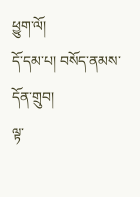ཕྱུག་ལོ།
དོ་དམ་པ། བསོད་ནམས་དོན་གྲུབ།
ལྟ་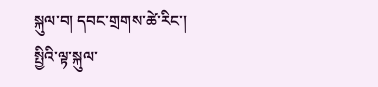སྐུལ་བ། དབང་གྲགས་ཚེ་རིང་།
སྤྱིའི་ལྟ་སྐུལ་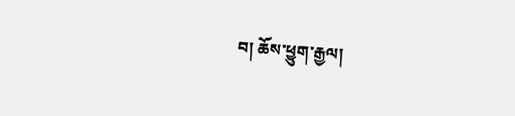བ། ཆོས་ཕྱུག་རྒྱལ།